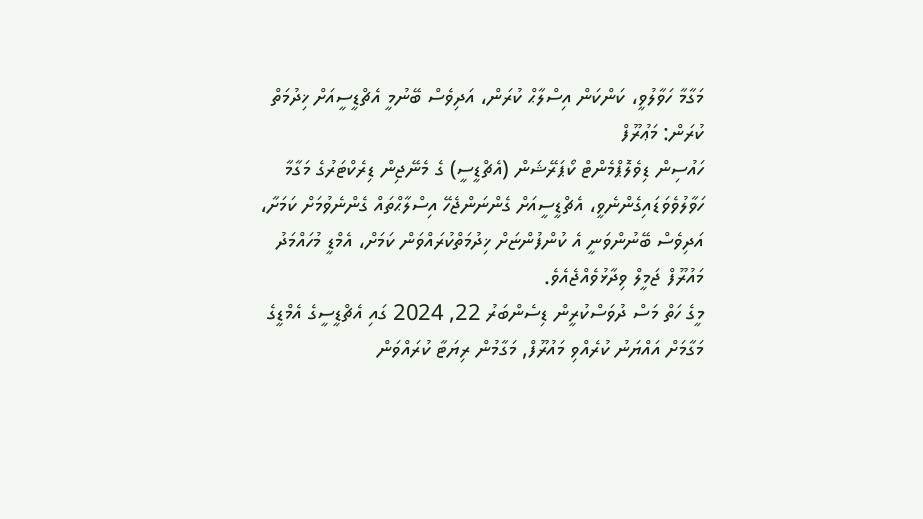މަގާމާ ހަވާލުވީ، ކަންކަން އިސްލާޙް ކުރަން، އަދިވެސް ބޭނުމީ އެޗްޑީސީއަށް ޚިދުމަތް ކުރަން: މަޢުރޫފް
ހައުސިން ޑިވެލޮޕްމެންޓް ކޯޕަރޭޝަން (އެޗްޑީސީ) ގެ މެނޭޖިން ޑިރެކްޓަރުގެ މަގާމާ ހަވާލުވެވަޑައިގެންނެވީ، އެޗްޑީސީއަށް ގެންނަންޖެހޭ އިސްލާޙްތައް ގެންނެވުމަށް ކަމަށާ، އަދިވެސް ބޭނުންވަނީ އެ ކުންފުންޏަށް ޚިދުމަތްކުރައްވަން ކަމަށް، އެމްޑީ މުހައްމަދު މައުރޫފް ޖަމީލް ވިދާޅުވެއްޖެއެވެ.
މީގެ ހަތް މަސް ދުވަސްކުރީން ޑިސެންބަރު 22, 2024 ގައި އެޗްޑީސީގެ އެމްޑީގެ މަގާމަށް އައްޔަނު ކުރެއްވި މައުރޫފް, މަގާމުން ރިޔަޓާ ކުރައްވަން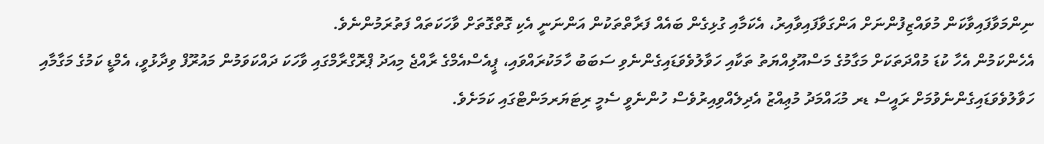ނިންމަވާފައިވާކަން މުވައްޒިފުންނަށް އަންގަވާފައިވާއިރު، އެކަމާއި ގުޅިގެން ބައެއް ފަރާތްތަކުން އަންނަނީ އެކި ގޮތްގޮތަށް ވާހަކަތައް ފަތުރަމުންނެވެ.
އެހެންކަމުން އެހާ ކުޑަ މުއްދަތަކަށް މަގާމުގެ މަސްއޫލިއްޔަތު ތަކާއި ހަވާލުވެވަޑައިގެންނެވި ސަބަބު ހާމަކުރައްވައި، ޕީއެސްއެމްގެ ރާއްޖެ މިއަދު ޕްރޮގްރާމްގައި ވާހަކަ ދައްކަވަމުން މައުރޫފް ވިދާޅުވީ، އެމްޑީ ކަމުގެ މަގާމާއި ހަވާލުވެވަޑައިގެންނެވުމަށް ރައީސް ޑރ މުޙައްމަދު މުޢިއްޒު އެދިލެއްވިއިރުވެސް ހުންނެވީ ސެމީ ރިޓަޔަރމަންޓްގައި ކަމަށެވެ.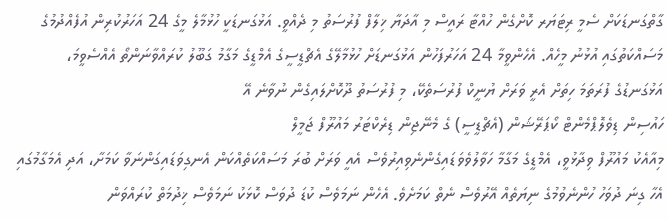ގާތްގަނޑަކަށް ސެމީ ރިޓަޔަރ ކޮށްގެން ހުއްޓާ ރައީސް މި އާދަޔާ ޚިލާފް ފުރުސަތު މި ދެއްވީ. އަޅުގަނޑަކީ ހުޅުމާލެ މީގެ 24 އަހަރުކުރިން އުފެއްދުމުގެ މަސައްކަތުގައި އުޅުނު މީހެއް. އެހެންވީމާ 24 އަހަރުފަހުން އަޅުގަނޑަށް ހުޅުމާލޭގެ އެޗްޑީސީގެ އެމްޑީގެ މަގާމު ގަބޫލު ކުރައްވާނަންތޯ އެއްސެވީމަ، އަޅުގަނޑުގެ ފުރަތަމަ ހިތަށް އެރީ ވަރަށް ޔުނީކް ފުރުސަތެކޭ، މި ފުރުސަތު ދޫކޮށްލައިގެން ނުވާނެ އޭ
ހައުސިން ޑިވެލޮޕްމެންޓް ކޯޕަރޭޝަން (އެޗްޑީސީ) ގެ މެނޭޖިން ޑިރެކްޓަރު މައުރޫފް ޖަމީލް
މިއާއެކު މައުރޫފް ވިދާޅުވީ، އެމްޑީގެ މަގާމާ ހަވާލުވެވަޑައިގެންނެވިއިރުވެސް އެއީ ވަރަށް ބުރަ މަސައްކަތެއްކަން އެނގިވަޑައިގަންނަވާ ކަމަށާ، އަދި އެމަގާމުގައި އެހާ ގިނަ ދުވަހު ހުންނެވުމުގެ ނިޔަތެއް އޭރުވެސް ނެތް ކަމަށެވެ. އެހެން ނަމަވެސް ކުޑަ ދުވަސް ކޮޅަކު ނަމަވެސް ޚިދުމަތް ކުރައްވަން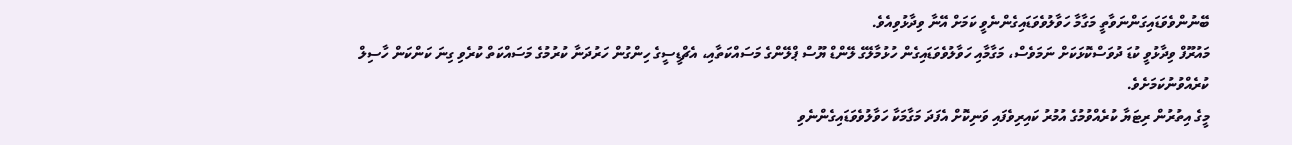ބޭނުންވެވަޑައިގަންނަވާތީ މަގާމާ ހަވާލުވެވަޑައިގެންނެވީ ކަމަށް އޭނާ ވިދާޅުވިއެވެ.
މައުރޫފް ވިދާޅުވީ ކުޑަ ދުވަސްކޮޅަކަށް ނަމަވެސް، މަގާމާއި ހަވާލުވެވަޑައިގެން ހުޅުމާލޭގެ ލޭންޑް ޔޫސް ޕްލޭންގެ މަސައްކަތާއި، އެޗްޑީސީގެ ހިންގުން ހަރުދަނާ ކުރުމުގެ މަސައްކަތް ކުރެވި ގިނަ ކަންކަން ހާސިލް ކުރެއްވުނުކަމަށެވެ.
މީގެ އިތުރުން ރިޓަޔާ ކުރެއްވުމުގެ އުމުރު ކައިރިވެފައި ވަނިކޮށް އެފަދަ މަގާމަކާ ހަވާލުވެވަޑައިގެންނެވި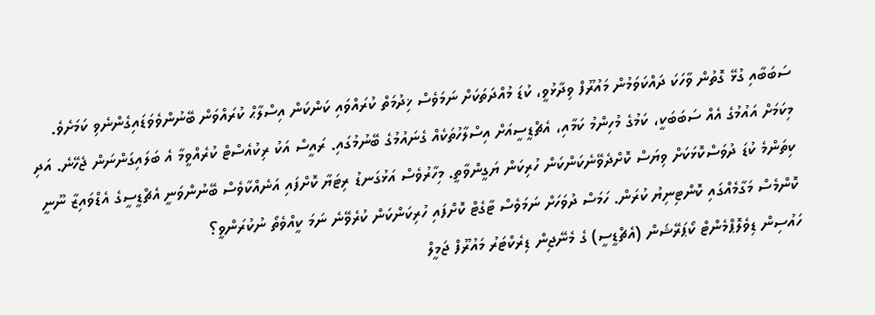ސަބަބާއި ގުޅޭ ގޮތުން ވާހަކަ ދައްކަވަމުން މައުރޫފް ވިދާޅުވީ، ކުޑަ މުއްދަތަކަށް ނަމަވެސް ޚިދުމަތް ކުރައްވައި ކަންކަން އިސްލާޙް ކުރައްވަން ބޭނުންވެވަޑައިގެންނެވި ކަމަށެވެ.
މިކަމަށް އައުމުގެ އެއް ސަބަބަކީ، ކަމުގެ މުހިންމު ކަމާއި، އެޗްޑީސީއަށް އިސްލާހުތަކެއް ގެނައުމުގެ ބޭނުމުގައި. ރައީސް އަކު ރިކުއެސްޓް ކުރެއްވީމާ އެ ބަލައިގަންނަން ޖެހޭނެ. އަދި ކިތަންމެ ކުޑަ ދުވަސްކޮޅަކަށް ވިޔަސް ކޮށްދެވޭނެކަންކަން ހުރިކަން ޔަގީންވާތީ. މިހާރުވެސް އަޅުގަނޑު ރިޓަޔާ ކޮށްފައި އަނެއްކާވެސް ބޭނުންވަނީ އެޗްޑީސީގެ އެޑްވައިޒާ ނޫނީ ކޮންމެސް މަގާމެއްގައި ކޮންޓިނިޔު ކުރަން. ހަމަސް ދުވަހަށް ނަމަވެސް ޓާގެޓް ކޮށްފައި ހުރިކަންކަން ކުރެވޭނެ ނަމަ ކީއްވެތޯ ނުކުރަންވީ؟
ހައުސިން ޑިވެލޮޕްމެންޓް ކޯޕަރޭޝަން (އެޗްޑީސީ) ގެ މެނޭޖިން ޑިރެކްޓަރު މައުރޫފް ޖަމީލް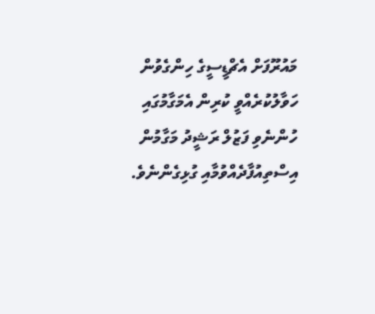މައުރޫފަށް އެޗްޑީސީގެ ހިންގެވުން ހަވާލުކުރެއްވީ ކުރިން އެމަގާމުގައި ހުންނެވި ފަޒުލް ރަޝީދު މަގާމުން އިސްތިއުފާދެއްވުމާއި ގުޅިގެންނެވެ.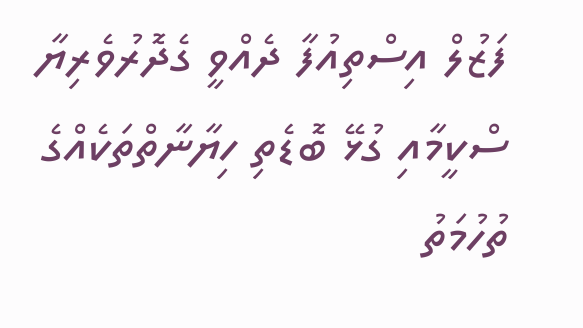ފަޒުލް އިސްތިއުފާ ދެއްވީ ގެދޮރުވެރިޔާ ސްކީމާއި ގުޅޭ ބޮޑެތި ހިޔާނާތްތަކެއްގެ ތުހުމަތު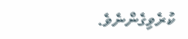ކުރެވިގެންނެވެ.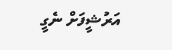އަރުޝީފަށް ނެގީ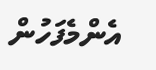އެންމެފަހުން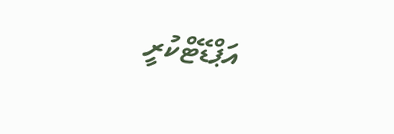އަޕްޑޭޓްކުރީ